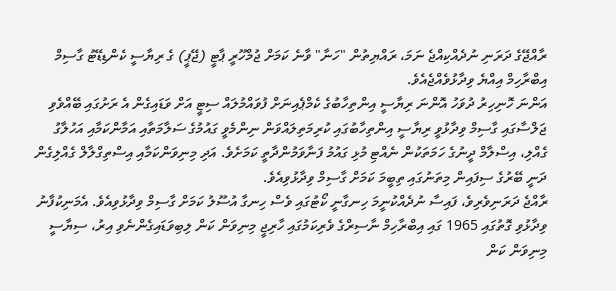ރާއްޖޭގެ ދަރަނި ނުދެއްކިއްޖެ ނަމަ، ރައްޔިތުން "ހަނާ" ވާނެ ކަމަށް ޖުމްހޫރީ ޕާޓީ (ޖޭޕީ) ގެ ރިޔާސީ ކެންޑިޑޭޓު ގާސިމް އިބްރާހިމް އިއްޔެ ވިދާޅުވެއްޖެއެވެ.
އަންނަ ހޮނިހިރު ދުވަހު އޮންނަ ރިޔާސީ އިންތިހާބުގެ ކެމްޕެއިނަށް ފުވައްމުލައް ސިޓީ އަށް ވަޑައިގެން އެ ރަށުގައި ބޭއްވެވި ޖަލްސާގައި ގާސިމް ވިދާޅުވީ ރިޔާސީ އިންތިހާބުގައި ކުރިމަތިލައްވަން ނިންމެވީ ގައުމުގެ ސަލާމަތާއި އަމާންކަމާއި އަހުލާގު ގެއްލި، އިސްލާމް ދީނުގެ ހަމަތަކުން ނެއްޓި މުޅި ގައުމު ފަނާވަމުންދާތީ ކަމަށެވެ. އަދި މިނިވަންކަމާއި އިސްތިގްލާލް ގެއްލިގެން ދަނީ ބޭރުގެ ސިފައިން މިތަނުގައި ތިބީމަ ކަމަށް ގާސިމް ވިދާޅުވިއެވެ.
ރާއްޖެ ދަރަނިވެރިވެ، ފައިސާ ނުދެއްކުނީމަ ހިނގާނީ ކޯޓުގައި ވެސް ހިނގާ އުސޫލު ކަމަށް ގާސިމް ވިދާޅުވިއެވެ. އެމަނިކުފާނު ވިދާޅުވި ގޮތުގައި 1965 ގައި އިބްރާހިމް ނާސިރްގެ ވެރިކަމުގައި ހާރިޖީ މިނިވަން ކަން ލިބިވަޑައިގެންނެވި އިރު، ސިޔާސީ މިނިވަން ކަން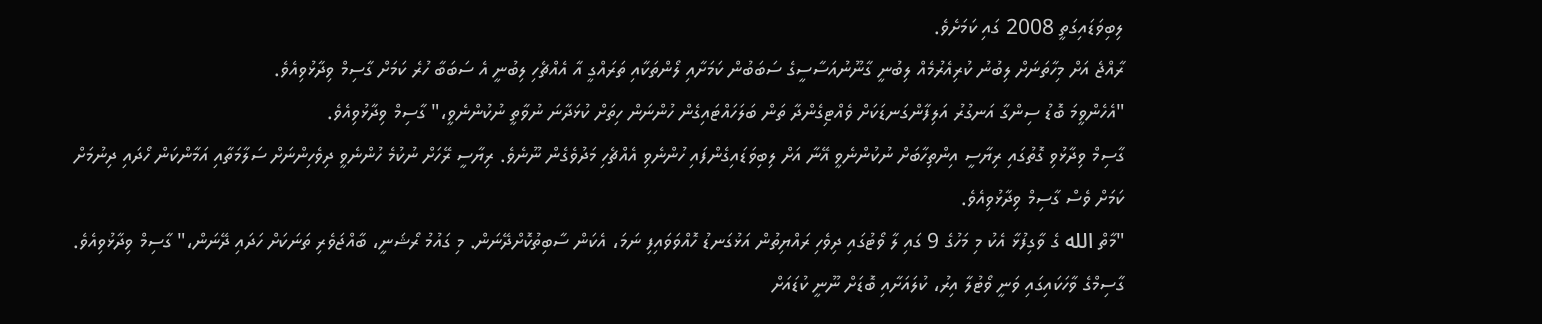ލިބިވަޑައިގަތީ 2008 ގައި ކަމަށެވެ.
ރާއްޖެ އަށް މިހާތަނަށް ލިބުނު ކުރިއެރުމެއް ލިބުނީ ގާނޫނުއަސާސީގެ ސަބަބުން ކަމަށާއި ލޯންތަކާއި ތަރައްގީ އާ އެއްޗެހި ލިބުނީ އެ ސަބަބާ ހުރެ ކަމަށް ގާސިމް ވިދާޅުވިއެވެ.
"އެހެންވީމަ ބޮޑު ސިންގާ އަނގުރު އަލިފާންގަނޑަކަށް ވެއްޓިގެންދާ ތަން ބަލަހައްޓައިގެން ހުންނަން ހިތަށް ކުޅަދާނަ ނުވާތީ ނުކުންނެވީ،" ގާސިމް ވިދާޅުވިއެވެ.
ގާސިމް ވިދާޅުވި ގޮތުގައި ރިޔާސީ އިންތިހާބަށް ނުކުންނެވީ އޭނާ އަށް ލިބިވަޑައިގެންފައި ހުންނެވި އެއްޗެހި މަދުވެގެން ނޫނެވެ. ރިޔާސީ ރޭހަށް ނުކުމެ ހުންނެވީ ދިވެހިންނަށް ސަލާމަތާއި އަމާންކަން ހޯދައި ދިނުމަށް ކަމަށް ވެސް ގާސިމް ވިދާޅުވިއެވެ.
"މާތް الله ގެ ވާގިފުޅާ އެކު މި މަހުގެ 9 ގައި ލާ ވޯޓުގައި ދިވެހި ރައްޔިތުން އަޅުގަނޑު ހޮއްވަވައިފި ނަމަ، އެކަން ސާބިތުކޮށްދޭނަން. މި ގައުމު ރޯޝަނީ، ބާއްޖަވެރި ތަނަކަށް ހަދައި ދޭނަން،" ގާސިމް ވިދާޅުވިއެވެ.
ގާސިމްގެ ވާހަކައިގައި ވަނީ ވޯޓުލާ އިރު، ކުލައަށާއި ބޮޑަށް ނޫނީ ކުޑައަށް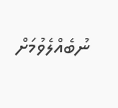ނުބެއްލެވުމަށް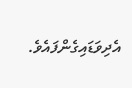އެދިވަޑައިގެންފައެވެ.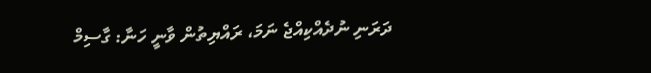ދަރަނި ނުދެއްކިއްޖެ ނަމަ، ރައްޔިތުން ވާނީ ހަނާ: ގާސިމް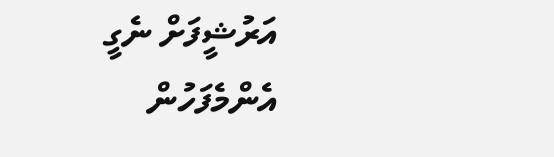އަރުޝީފަށް ނެގީ
އެންމެފަހުން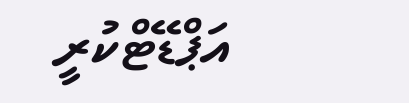އަޕްޑޭޓްކުރީ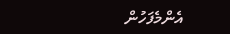އެންމެފަހުން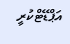އަޕްޑޭޓްކުރީ